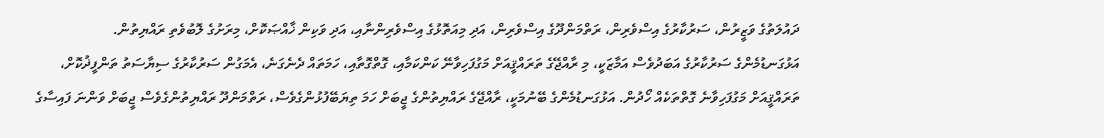ދައުލަތުގެ ވަޒީރުން، ސަރުކާރުގެ އިސްވެރިން، ރަތްމަންދޫގެ އިސްވެރިން، އަދި މިއަތޮޅުގެ އިސްވެރިންނާއި، އަދި ވަކިން ޚާއްޞަކޮށް، މިރަށުގެ ލޮބުވެތި ރައްޔިތުން.
އަޅުގަނޑުމެންގެ ސަރުކާރުގެ އަބަދުވެސް އަމާޒަކީ، މި ރާއްޖޭގެ ތަރައްޤީއަށް މަގުފަހިވާނޭ ކަންކަމާއި، ގޮތްގޮތާއި، ހަމަތައް ދެނެގަނެ، އެމަގުން ސަރުކާރުގެ ސިޔާސަތު ތަންފީޛުކޮށް، ތަރައްޤީއަށް މަގުފަހިވާނެ ގޮތްތަކެއް ހޯދުން. އަޅުގަނޑުމެންގެ ބޭނުމަކީ، ރާއްޖޭގެ ރައްޔިތުންގެ ޖީބަށް ހަމަ ތިޔަބޭފުޅުންގެވެސް، ރަތްމަންދޫ ރައްޔިތުންގެވެސް ޖީބަށް ވަންނަ ފައިސާގެ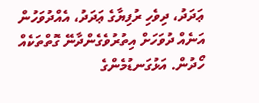ޢަދަދު، ދިވެހި ރުފިޔާގެ ޢަދަދު، އެއްދުވަހުން އަނެއް ދުވަހަށް އިތުރުވެގެންދާނޭ ގޮތްތަކެއް ހޯދުން. އަޅުގަނޑުމެންގެ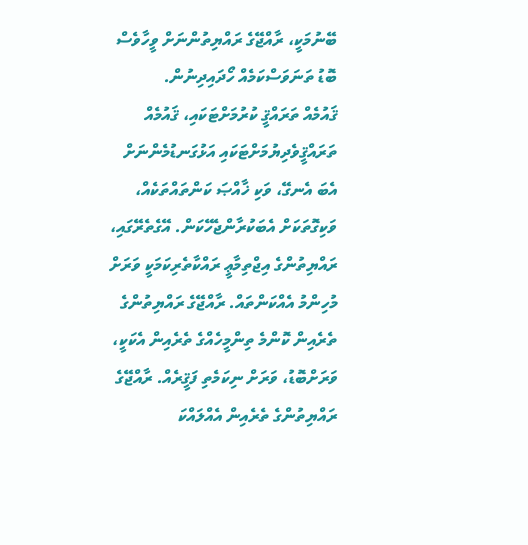ބޭނުމަކީ، ރާއްޖޭގެ ރައްޔިތުންނަށް ވީހާވެސް ބޮޑު ތަނަވަސްކަމެއް ހޯދައިދިނުން.
ޤައުމެއް ތަރައްޤީ ކުރުމަށްޓަކައި، ޤައުމެއް ތަރައްޤީވެދިޔުމަށްޓަކައި އަޅުގަނޑުމެންނަށް އެބަ އެނގޭ، ވަކި ޚާއްޞަ ކަންތައްތަކެއް، ވަކިގޮތަކަށް އެބަކުރާންޖެހޭކަން. އޭގެތެރޭގައި، ރައްޔިތުންގެ އިޖްތިމާޢީ ރައްކާތެރިކަމަކީ ވަރަށް މުހިންމު އެއްކަންތައް. ރާއްޖޭގެ ރައްޔިތުންގެ ތެރެއިން ކޮންމެ ތިންމީހެއްގެ ތެރެއިން އެކަކީ، ވަރަށްބޮޑު، ވަރަށް ނިކަމެތި ފަޤީރެއް. ރާއްޖޭގެ ރައްޔިތުންގެ ތެރެއިން އެއްލައްކަ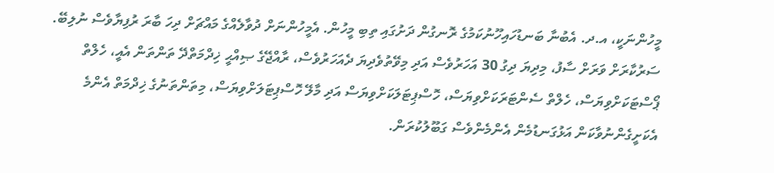މީހުންނަކީ، އ.ދ. އެބުނާ ބަނޑުހައިހޫނުކަމުގެ ރޮނގުން ދަށުގައި ތިބި މީހުން. އެމީހުންނަށް ދުވާލެއްގެ މައްޗަށް ދިހަ ބާރަ ރުފިޔާވެސް ނުލިބޭ.
ސަރުކާރަށް ވަރަށް ސާފު، މިދިޔަ ދިގު 30 އަހަރުވެސް އަދި މިވޭތުވެދިޔަ ދެއަހަރުވެސް، ރާއްޖޭގެ ޞިއްޙީ ޚިދްމަތްދޭ ތަންތަން އެއީ، ހެލްތް ޕޯސްޓަކަށްވިޔަސް، ހެލްތް ސެންޓަރަކަށްވިޔަސް، ހޮސްޕިޓަލަކަށްވިޔަސް އަދި މާލޭ ހޮސްޕިޓަލަށްވިޔަސް، މިތަންތަނުގެ ޚިދްމަތް އެންމެ އެކަށީގެންނުވާކަން އަޅުގަނޑުމެން އެންމެންވެސް ގަބޫލުކުރަން.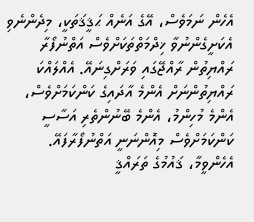އެހެން ނަމަވެސް، އޭގެ އަނެއް ޙަޤީޤަތަކީ، މިދެންނެވި އެކަށީގެންނުވާ ޚިދްމަތްތަކަށްވެސް އަތްނުފޯރާ ރައްޔިތުން ރާއްޖޭގައި ވަރަށްގިނައޭ. އެއްލައްކަ ރައްޔިތުންނަށް އެންމެ އާދައިގެ ކަންކަމަށްވެސް، އެންމެ މުހިންމު، އެންމެ ބޭނުންތެރި އަސާސީ ކަންކަމަށްވެސް މިއޮންނަނީ އަތްނުފޯރާފައޭ. އެހެންވީމާ، ޤައުމުގެ ތަރައްޤީ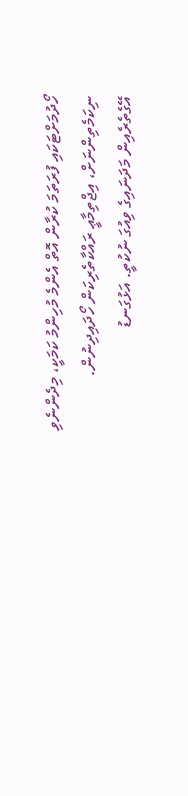ހޯދުމަށްޓަކައި ފުރަތަމަ ކުރާން އޮތް އެންމެ މުހިންމު ކަމަކީ، މިދެންނެވި ނިކަމެތިންނަށް، އިޖްތިމާޢީ ރައްކާތެރިކަން ހޯދައިދިނުން. އޭގެތެރެއިން މަދަނައިގެ ވިއުގަ ނުކުތީ. އަޅުގަނޑު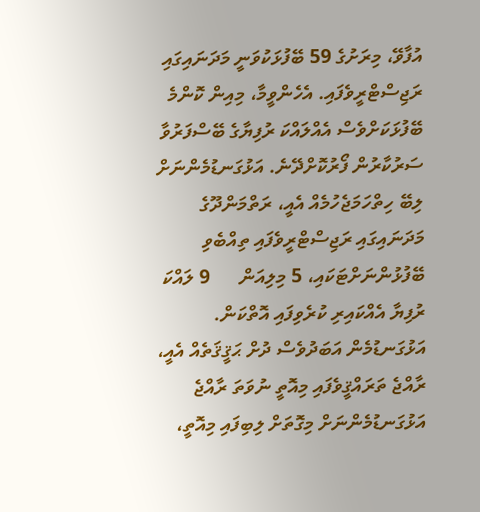އުފާވޭ، މިރަށުގެ 59 ބޭފުޅަކުވަނީ މަދަނައިގައި ރަޖިސްޓްރީވެފައި. އެހެންވީމާ، މިއިން ކޮންމެ ބޭފުޅަކަށްވެސް އެއްލައްކަ ރުފިޔާގެ ބޭސްފަރުވާ ސަރުކާރުން ފޯރުކޮށްދޭނެ. އަޅުގަނޑުމެންނަށް ލިބޭ ހިތްހަމަޖެހުމެއް އެއީ، ރަތްމަންދޫގެ މަދަނައިގައި ރަޖިސްޓްރީވެފައި ތިއްބެވި ބޭފުޅުންނަށްޓަކައި، 5 މިލިއަން      9 ލައްކަ ރުފިޔާ އެއްކައިރި ކުރެވިފައި އޮތްކަން.
އަޅުގަނޑުމެން އަބަދުވެސް ދުށް ޙަޤީޤަތެއް އެއީ، ރާއްޖެ ތަރައްޤީވެފައި މިއޮތީ ނުވަތަ ރާއްޖެ އަޅުގަނޑުމެންނަށް މިގޮތަށް ލިބިފައި މިއޮތީ،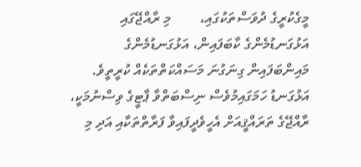މީގެކުރީގެ ދުވަސްތަކުގައި،        މި ރާއްޖޭގައި އަޅުގަނޑުމެންގެ ކާބަފައިން، އަޅުގަނޑުމެންގެ މައިންބަފައިން ގިނަގުނަ މަސައްކަތްތަކެއް ކުރީތީވެ. އަޅުގަނޑު ހަމަގައިމުވެސް ނިސްބަތްވާ ޕާޓީގެ ވިސްނުމަކީ، ރާއްޖޭގެ ތަރައްޤީއަށް އެހީވެދީފައިވާ ފަރާތްތަކާއި އަދި މި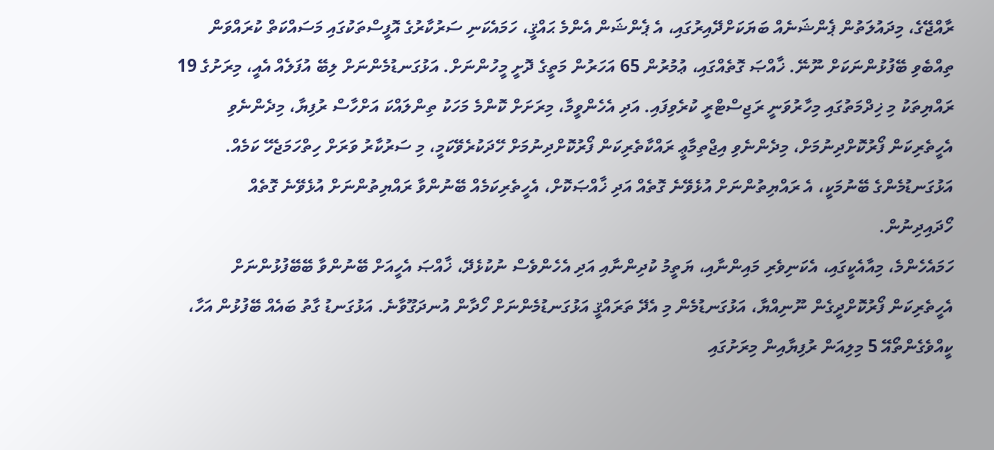ރާއްޖޭގެ، މިދައުލަތުން ޕެންޝަނެއް ބަޔަކަށްދޭއިރުގައި، އެ ޕެންޝަން އެންމެ ޙައްޤީ، ހަމައެކަނި ސަރުކާރުގެ އޮފީސްތަކުގައި މަސައްކަތް ކުރައްވަން ތިއްބެވި ބޭފުޅުންނަކަށް ނޫނޭ. ޚާއްޞަ ގޮތެއްގައި، ޢުމުރުން 65 އަހަރުން މަތީގެ ދޮށީ މީހުންނަށް. އަޅުގަނޑުމެންނަށް ލިބޭ އުފަލެއް އެއީ، މިރަށުގެ 19 ރައްޔިތަކު މި ޚިދްމަތުގައި މިހާރުވަނީ ރަޖިސްޓްރީ ކުރެވިފައި. އަދި އެހެންވީމާ، މިރަށަށް ކޮންމެ މަހަކު ތިންލައްކަ އަށްހާސް ރުފިޔާ، މިދެންނެވި އެހީތެރިކަން ފޯރުކޮށްދިނުމަށް، މިދެންނެވި އިޖްތިމާޢީ ރައްކާތެރިކަން ފޯރުކޮށްދިނުމަށް ހޭދަކުރެވޭކަމީ، މި ސަރުކާރު ވަރަށް ހިތްހަމަޖެހޭ ކަމެއް. އަޅުގަނޑުމެންގެ ބޭނުމަކީ، އެ ރައްޔިތުންނަށް އުޅެވޭނެ ގޮތެއް އަދި ޚާއްޞަކޮށް، އެހީތެރިކަމެއް ބޭނުންވާ ރައްޔިތުންނަށް އުޅެވޭނެ ގޮތެއް ހޯދައިދިނުން.
ހަމައެހެންމެ، މިއާއެކީގައި، އެކަނިވެރި މައިންނާއި، ޔަތީމު ކުދިންނާއި އަދި އެހެންވެސް ނުކުޅެދޭ، ޚާއްޞަ އެހީއަށް ބޭނުންވާ ބޭބޭފުޅުންނަށް އެހީތެރިކަން ފޯރުކޮށްދީގެން ނޫނިއްޔާ، އަޅުގަނޑުމެން މި އެދޭ ތަރައްޤީ އަޅުގަނޑުމެންނަށް ހޯދާން އުނދަގޫވާނެ. އަޅުގަނޑު ގާތު ބައެއް ބޭފުޅުން އަހާ، ކީއްވެގެންތޯއޭ 5 މިލިއަން ރުފިޔާއިން މިރަށުގައި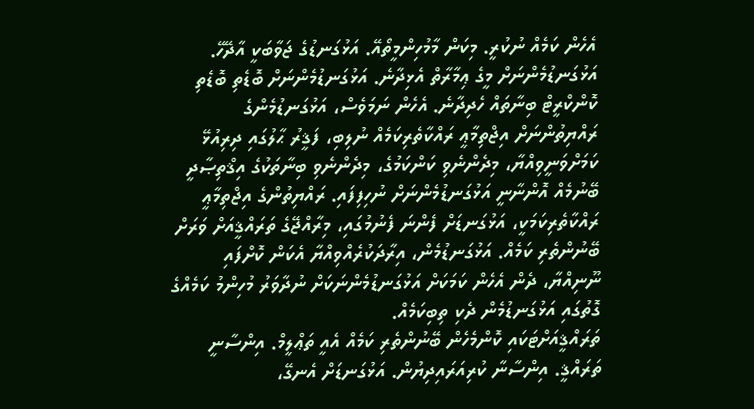އެހެން ކަމެއް ނުކުރީ. މިކަން މާމުހިންމީތޯއޭ. އަޅުގަނޑުގެ ޖަވާބަކީ އާދޭހޭ. އަޅުގަނޑުމެންނަށް މީގެ ޢިމާރާތް އެޅިދާނެ. އަޅުގަނޑުމެންނަށް ބޮޑެތި ބޮޑެތި ކޮންކްރީޓް ބިނާތައް ހެދިދާނެ. އެހެން ނަމަވެސް، އަޅުގަނޑުމެންގެ ރައްޔިތުންނަށް އިޖްތިމާޢީ ރައްކާތެރިކަމެއް ނުލިބި، ފަޤީރު ޙާލުގައި ދިރިއުޅޭ ކަމަށްވަނީވިއްޔާ، މިދެންނެވި ކަންކަމުގެ، މިދެންނެވި ބިނާތަކުގެ އިޤްތިޞާދީ ބޭނުމެއް އޮންނާނީ އަޅުގަނޑުމެންނަށް ނުހިފިފައި. ރައްޔިތުންގެ އިޖްތިމާޢީ ރައްކާތެރިކަމަކީ، އަޅުގަނޑަށް ފެންނަ ފެނުމުގައި، މިރާއްޖޭގެ ތަރައްޤީއަށް ވަރަށް ބޭނުންތެރި ކަމެއް. އަޅުގަނޑުމެން، އިރާދަކުރެއްވިއްޔާ އެކަން ކޮށްފައި ނޫނިއްޔާ، ދެން އެހެން ކަމަކަށް އަޅުގަނޑުމެންނަކަށް ނުދާވަރު މުހިންމު ކަމެއްގެ ގޮތުގައި އަޅުގަނޑުމެން ދެކި ތިބިކަމެއް.
ތަރައްޤީއަށްޓަކައި ކޮންމެހެން ބޭނުންތެރި ކަމެއް އެއީ ތަޢްލީމް. އިންސާނީ ތަރައްޤީ. އިންސާނާ ކުރިއަރައިދިޔުން. އަޅުގަނޑަށް އެނގޭ،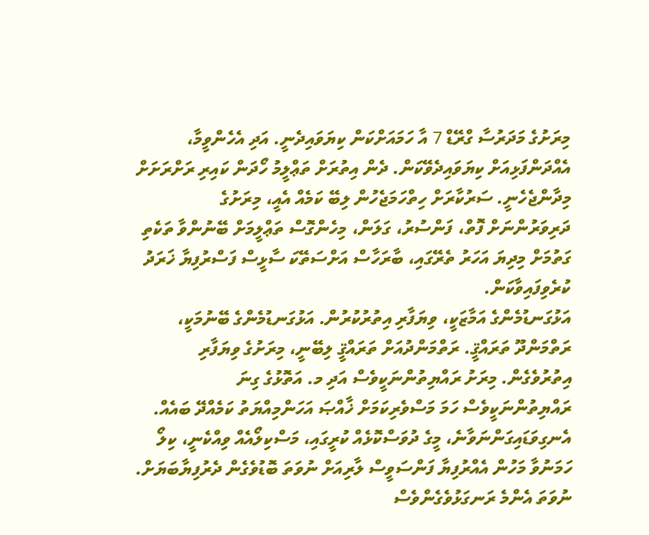މިރަށުގެ މަދަރުސާ ގްރޭޑް 7 އާ ހަމައަށްކަން ކިޔަވައިދެނީ. އަދި އެހެންވީމާ، އެއްދަންފަޅިއަށް ކިޔަވައިދެވޭކަން. ދެން އިތުރަށް ތަޢްލީމު ހޯދަން ކައިރި ރަށްރަށަށް މިދާންޖެހެނީ. ސަރުކާރަށް ހިތްހަމަޖެހުން ލިބޭ ކަމެއް އެއީ، މިރަށުގެ ދަރިވަރުންނަށް ފޮތް، ފަންސުރު، ގަލަން، މިހެންގޮސް ތަޢްލީމަށް ބޭނުންވާ ތަކެތި ގަތުމަށް މިދިޔަ އަހަރު ތެރޭގައި، ބާރަހާސް އަށްސަތޭކަ ސާޅީސް ފަސްރުފިޔާ ޚަރަދު ކުރެވިފައިވާކަން.
އަޅުގަނޑުމެންގެ އަމާޒަކީ، ވިޔަފާރި އިތުރުކުރުން. އަޅުގަނޑުމެންގެ ބޭނުމަކީ، ރަތްމަންދޫ ތަރައްޤީ. ރަތްމަންދުއަށް ތަރައްޤީ ލިބޭނީ، މިރަށުގެ ވިޔަފާރި އިތުރުވެގެން. މިރަށު ރައްޔިތުންނަކީވެސް އަދި މ. އަތޮޅުގެ ގިނަ ރައްޔިތުންނަކީވެސް ހަމަ މަސްވެރިކަމަށް ޚާއްޞަ އަހަންމިއްޔަތު ކަމެއްދޭ ބައެއް. އެނގިވަޑައިގަންނަވާނެ، މީގެ ދުވަސްކޮޅެއް ކުރީގައި، މަސްކިލޯއެއް ވިއްކެނީ، ކިލޯ ހަމަނުވާ މަހުން އެއްރުފިޔާ ފަންސަވީސް ލާރިއަށް ނުވަތަ ބޮޑުވެގެން ދެރުފިޔާބަޔަށް. ނުވަތަ އެންމެ ރަނގަޅުވެގެންވެސް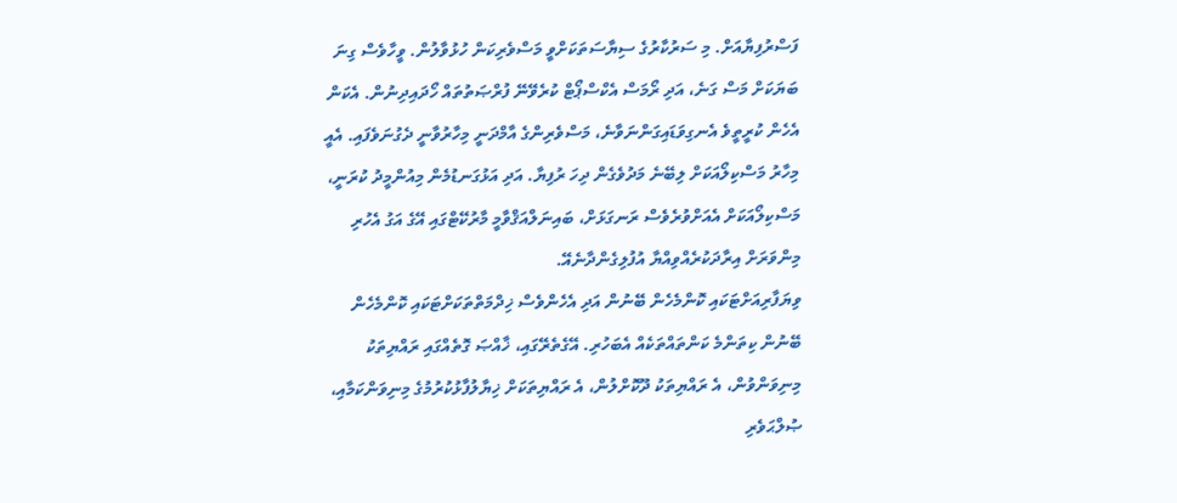ފަސްރުފިޔާއަށް. މި ސަރުކާރުގެ ސިޔާސަތަކަށްވީ މަސްވެރިކަން ހުޅުވާލުން. ވީހާވެސް ގިނަ ބަޔަކަށް މަސް ގަނެ، އަދި ރޯމަސް އެކްސްޕޯޓް ކުރެވޭނޭ ފުރްޞަތުތައް ހޯދައިދިނުން. އެކަން އެހެން ކުރީތީވެ އެނގިވަޑައިގަންނަވާނެ، މަސްވެރިންގެ އާމްދަނީ މިހާރުވާނީ ދެގުނަވެފައި. އެއީ މިހާރު މަސްކިލޯއަކަށް ލިބޭނެ މަދުވެގެން ދިހަ ރުފިޔާ. އަދި އަޅުގަނޑުމެން މިއުންމީދު ކުރަނީ، މަސްކިލޯއަކަށް އެއަށްވުރެވެސް ރަނގަޅަށް، ބައިނަލްއަޤްވާމީ މާރުކޭޓްގައި އޭގެ އަގު އެހުރި މިންވަރަށް އިރާދަކުރެއްވިއްޔާ އުފުލިގެންދާނެއޭ.
ވިޔަފާރިއަށްޓަކައި ކޮންމެހެން ބޭނުން އަދި އެހެންވެސް ޚިދްމަތްތަކަށްޓަކައި ކޮންމެހެން ބޭނުން ކިތަންމެ ކަންތައްތަކެއް އެބަހުރި. އޭގެތެރޭގައި، ޚާއްޞަ ގޮތެއްގައި ރައްޔިތަކު މިނިވަންވުން، އެ ރައްޔިތަކު ދޫކޮށްލުން، އެ ރައްޔިތަކަށް ޚިޔާލުފާޅުކުރުމުގެ މިނިވަންކަމާއި، ޞުލްޙަވެރި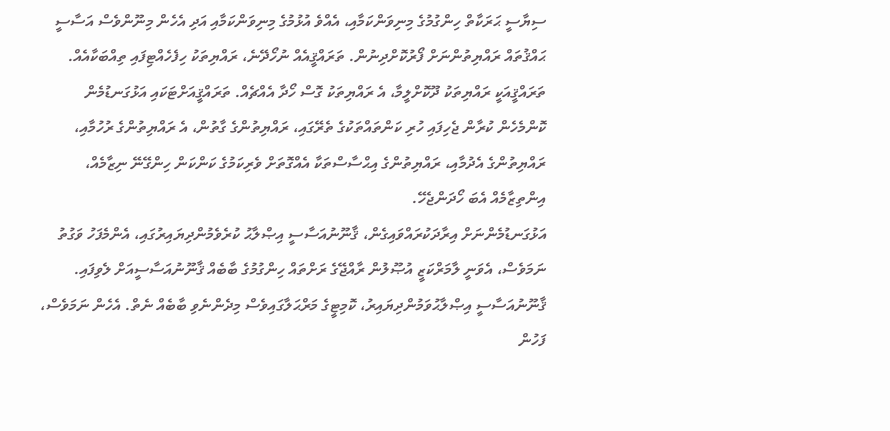ސިޔާސީ ޙަރަކާތް ހިންގުމުގެ މިނިވަންކަމާއި، އެއްވެ އުޅުމުގެ މިނިވަންކަމާއި އަދި އެހެން މިނޫންވެސް އަސާސީ ޙައްޤުތައް ރައްޔިތުންނަށް ފޯރުކޮށްދިނުން. ތަރައްޤީއެއް ނުހޯދޭނެ، ރައްޔިތަކު ހިފެހެއްޓިފައި ތިއްބަކާއެއް. ތަރައްޤީއަކީ ރައްޔިތަކު ދޫކޮށްލީމާ، އެ ރައްޔިތަކު ގޮސް ހޯދާ އެއްޗެއް. ތަރައްޤީއަށްޓަކައި އަޅުގަނޑުމެން ކޮންމެހެން ކުރާން ޖެހިފައި ހުރި ކަންތައްތަކުގެ ތެރޭގައި، ރައްޔިތުންގެ ގާތުން، އެ ރައްޔިތުންގެ ރުހުމާއި، ރައްޔިތުންގެ އެދުމާއި، ރައްޔިތުންގެ އިޙްސާސްތަކާ އެއްގޮތަށް ވެރިކަމުގެ ކަންކަން ހިންގޭނޭ ނިޒާމެއް، އިންތިޒާމެއް އެބަ ހޯދަންޖެހޭ.
އަޅުގަނޑުމެންނަށް އިރާދަކުރައްވައިގެން، ޤާނޫނުއަސާސީ އިޞްލާޙު ކުރެވެމުންދިޔައިރުގައި، އެންމެފަހު ވަގުތު ނަމަވެސް، އެވަނީ ލާމަރްކަޒީ އުޞޫލުން ރާއްޖޭގެ ރަށްތައް ހިންގުމުގެ ބާބެއް ޤާނޫނުއަސާސީއަށް ލެވިފައި. ޤާނޫނުއަސާސީ އިޞްލާޙުވަމުންދިޔައިރު، ކޮމިޓީގެ މަރްޙަލާގައިވެސް މިދެންނެވި ބާބެއް ނެތް. އެހެން ނަމަވެސް، ފަހުން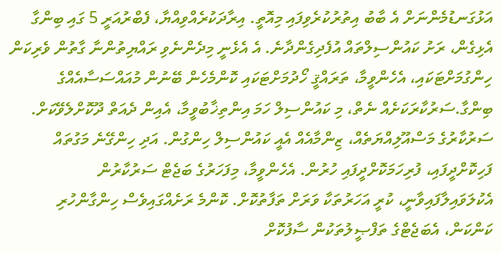އަޅުގަނޑުމެންނަށް އެ ބާބު އިތުރުކުރެވިފައި މިއޮތީ. އިރާދަކުރެއްވިއްޔާ، ފެބްރުއަރީ 5 ގައި ބިންގާ އެޅިގެން، ރަށު ކައުންސިލްތައް އުފެދިގެންދާނެ. އެ އެޅެނީ މިދެންނެވި ރައްޔިތުންނާ ގާތުން ވެރިކަން ހިންގުމަށްޓަކައި، އެހެންވީމާ، ތަރައްޤީ ހޯދުމަށްޓަކައި ކޮންމެހެން ބޭނުން މުއައްސަސާއެއްގެ ބިންގާ.ސަރުކާރަކަށެއް ނެތް، މި ކައުންސިލް ހަމަ އިންތިޚާބުވީމާ، އެއިން ދެއަތް ދޫކޮށްލެވޭކަށް. ސަރުކާރުގެ މަސްއޫލިއްޔަތެއް، ޒިންމާއެއް އެއީ ކައުންސިލް ހިންގުން. އަދި ހިންގޭނެ މަގުތައް ފަހިކޮށްދީފައި، ފުރިހަމަކޮށްދީފައި ހުރުން. އެހެންވީމާ، މިފަހަރުގެ ބަޖެޓް ސަރުކާރުން އެކުލަވައިލާފައިވާނީ، ކުރީ އަހަރުތަކާ ވަރަށް ތަފާތުކޮށް. ކޮންމެ ރަށެއްގައިވެސް ހިންގާންހުރި ކަންކަން، އެބަޖެޓްގެ ތަފްޞީލުތަކުން ސާފުކޮށް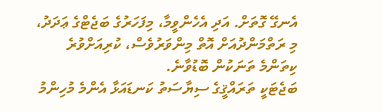އެނގޭ ގޮތަށް. އަދި އެހެންވީމާ، މިފަހަރުގެ ބަޖެޓްގެ ޢަދަދު،        މި ރަތްމަންދުއަށް އޮތް މިންވަރުވެސް، ކުރިއަށްވުރެ ކިތަންމެ ތަނަކުން ބޮޑުވާނެ.
ބަޖެޓަކީ ތަރައްޤީގެ ސިޔާސަތު ކަނޑައަޅާ އެންމެ މުހިންމު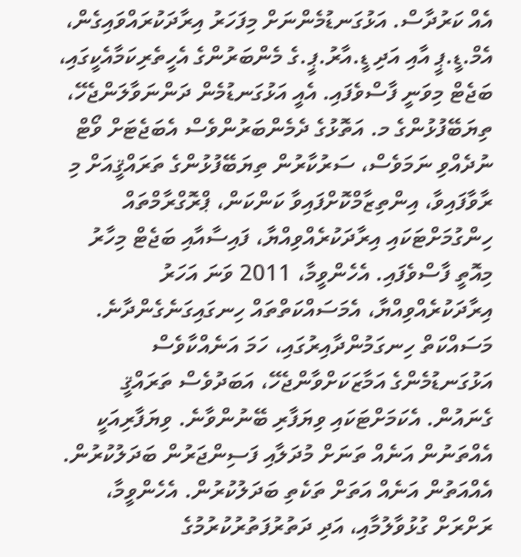އެއް ކަރުދާސް. އަޅުގަނޑުމެންނަށް މިފަހަރު އިރާދަކުރައްވައިގެން، އެމް.ޑީ.ޕީ އާއި އަދި ޑީ.އާރު.ޕީ.ގެ މެންބަރުންގެ އެހީތެރިކަމާއެކީގައި، ބަޖެޓް މިވަނީ ފާސްވެފައި. އެއީ އަޅުގަނޑުމެން ދަންނަވާލަންޖެހޭ، ތިޔަބޭފުޅުންގެ މ. އަތޮޅުގެ ދެމެންބަރުންވެސް އެބަޖެޓަށް ވޯޓް ނުދެއްވި ނަމަވެސް، ސަރުކާރުން ތިޔަބޭފުޅުންގެ ތަރައްޤީއަށް މި ރާވާފައިވާ، އިންތިޒާމްކޮށްފައިވާ ކަންކަން، ޕްރޮގްރާމްތައް ހިންގުމަށްޓަކައި އިރާދަކުރެއްވިއްޔާ، ފައިސާއާއި ބަޖެޓް މިހާރު މިއޮތީ ފާސްވެފައި. އެހެންވީމާ، 2011 ވަނަ އަހަރު އިރާދަކުރެއްވިއްޔާ، އެމަސައްކަތްތައް ހިނގައިގަނެގެންދާނެ.
މަސައްކަތް ހިނގަމުންދާއިރުގައި، ހަމަ އަނެއްކާވެސް އަޅުގަނޑުމެންގެ އަމާޒަކަށްވާންޖެހޭ، އަބަދުވެސް ތަރައްޤީ ގެނައުން. އެކަމަށްޓަކައި ވިޔަފާރި ބޭނުންވާނެ. ވިޔަފާރިއަކީ އެއްތަނުން އަނެއް ތަނަށް މުދަލާއި ފަސިންޖަރުން ބަދަލުކުރުން. އެއްއަތުން އަނެއް އަތަށް ތަކެތި ބަދަލުކުރުން. އެހެންވީމާ، ރަށްރަށް ގުޅުވާލުމާއި، އަދި ދަތުރުފަތުރުކުރުމުގެ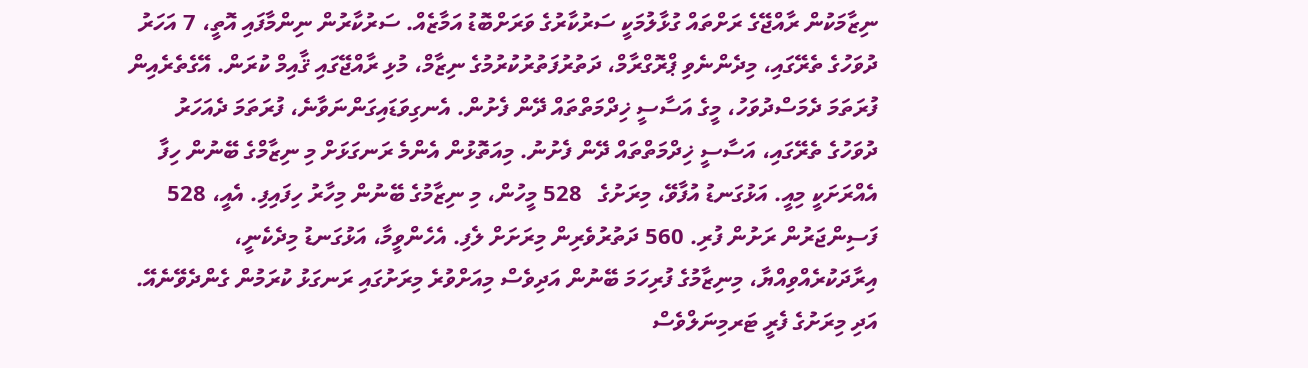ނިޒާމަކުން ރާއްޖޭގެ ރަށްތައް ގުޅާލުމަކީ ސަރުކާރުގެ ވަރަށްބޮޑު އަމާޒެއް. ސަރުކާރުން ނިންމާފައި އޮތީ، 7 އަހަރު ދުވަހުގެ ތެރޭގައި، މިދެންނެވި ޕްރޮގްރާމް، ދަތުރުފަތުރުކުރުމުގެ ނިޒާމް، މުޅި ރާއްޖޭގައި ޤާއިމް ކުރަން. އޭގެތެރެއިން ފުރަތަމަ ދެމަސްދުވަހު، މީގެ އަސާސީ ޚިދްމަތްތައް ދޭން ފެށުން. އެނގިވަޑައިގަންނަވާނެ، ފުރަތަމަ ދެއަހަރު ދުވަހުގެ ތެރޭގައި، އަސާސީ ޚިދްމަތްތައް ދޭން ފެށުނު. މިއަތޮޅުން އެންމެ ރަނގަޅަށް މި ނިޒާމްގެ ބޭނުން ހިފާ އެއްރަށަކީ މިއީ. އަޅުގަނޑު އުފާވޭ، މިރަށުގެ   528 މީހުން، މި ނިޒާމުގެ ބޭނުން މިހާރު ހިފައިފި. އެއީ، 528 ފަސިންޖަރުން ރަށުން ފުރި. 560 ދަތުރުވެރިން މިރަށަށް ލެފި. އެހެންވީމާ، އަޅުގަނޑު މިދެކެނީ، އިރާދަކުރެއްވިއްޔާ، މިނިޒާމުގެ ފުރިހަމަ ބޭނުން އަދިވެސް މިއަށްވުރެ މިރަށުގައި ރަނގަޅު ކުރަމުން ގެންދެވޭނެއޭ. އަދި މިރަށުގެ ފެރީ ޓަރމިނަލްވެސް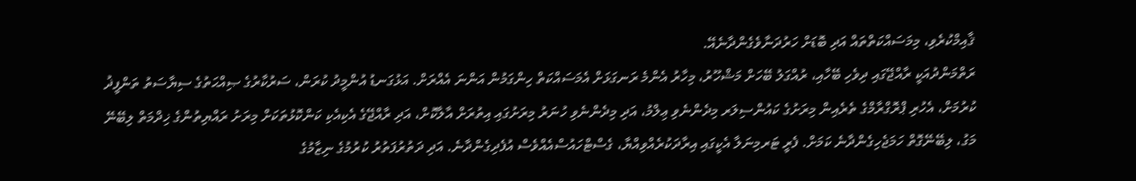ޤާއިމްކުރެވި، މިމަސައްކަތްތައް އަދި ބޮޑަށް ހަރުދަނާވެގެންދާނެއޭ.
ރަތްމަންދުއަކީ ރާއްޖޭގައި ދިވެހި ބޭހާއި، ރުއްގަލު ބޭހަށް މަޝްހޫރު، މިހާރު އެންމެ ރަނގަޅަށް އެމަސައްކަތް ހިންގަމުން އަންނަ އެއްރަށް. އަޅުގަނޑު އުންމީދު ކުރަން، ސަރުކާރުގެ ޞިއްޙަތުގެ ސިޔާސަތު ތަންފީޛު ކުރުމަށް، އެހުރި ޕްރޮގްރާމްގެ ތެރެއިން މިރަށުގެ ކައުންސިލަރ މިދެންނެވި ޢިލްމު، އަދި މިދެންނެވި ހުނަރު މިރަށުގައި އިތުރަށް އާލާކޮށް، އަދި ރާއްޖޭގެ އެކިއެކި ކަންކޮޅުތަކަށް މިރަށު ރައްޔިތުންގެ ޚިދްމަތް ލިބޭނޭ މަގު، ލިބޭނޭގޮތް ހަމަޖެހިގެންދާނެ ކަމަށް. ފެރީ ޓަރމިނަލާ އެކީގައި އިރާދަކުރެއްވިއްޔާ، ގެސްޓްހައުސްއެއްވެސް އުފެދިގެންދާނެ. އަދި ދަތުރުފަތުރު ކުރުމުގެ ނިޒާމުގެ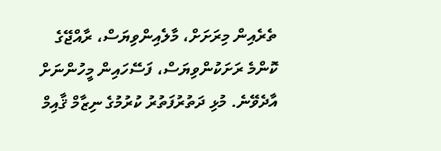ތެރެއިން މިރަށަށް، މާލެއިންވިޔަސް، ރާއްޖޭގެ ކޮންމެ ރަށަކުންވިޔަސް، ފަސޭހައިން މީހުންނަށް އާދެވޭނެ. މުޅި ދަތުރުފަތުރު ކުރުމުގެ ނިޒާމް ޤާއިމް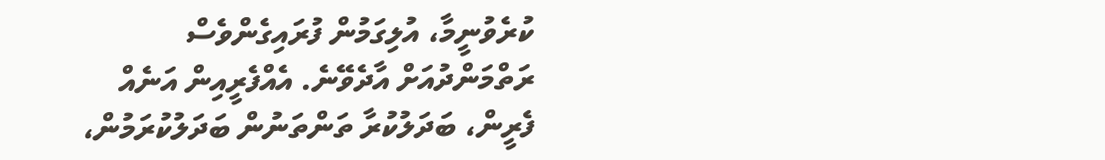ކުރެވުނީމާ، އުލިގަމުން ފުރައިގެންވެސް ރަތްމަންދުއަށް އާދެވޭނެ. އެއްފެރީއިން އަނެއް ފެރީން، ބަދަލުކުރާ ތަންތަނުން ބަދަލުކުރަމުން،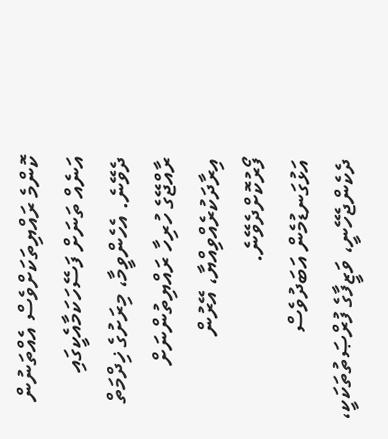ކޮންމެ ރައްޔިތަކަށްވެސް އެއްތަނުން އަނެއް ތަނަށް ފަސޭހަކަމާއެކީގައި ދެވޭނެ. އެހެންވީމާ، މިރަށުގެ ޚިދްމަތް ރާއްޖޭގެ ހުރިހާ ރައްޔިތުންނަށް އިރާދަކުރެއްވިއްޔާ، އޭރުން ފޯރުކޮށްދެވޭނެ.
އަޅުގަނޑުމެން އަބަދުވެސް ދެކެންޖެހޭނީ، ވަޒީފާގެ ފުރްޞަތުތަކަކީ،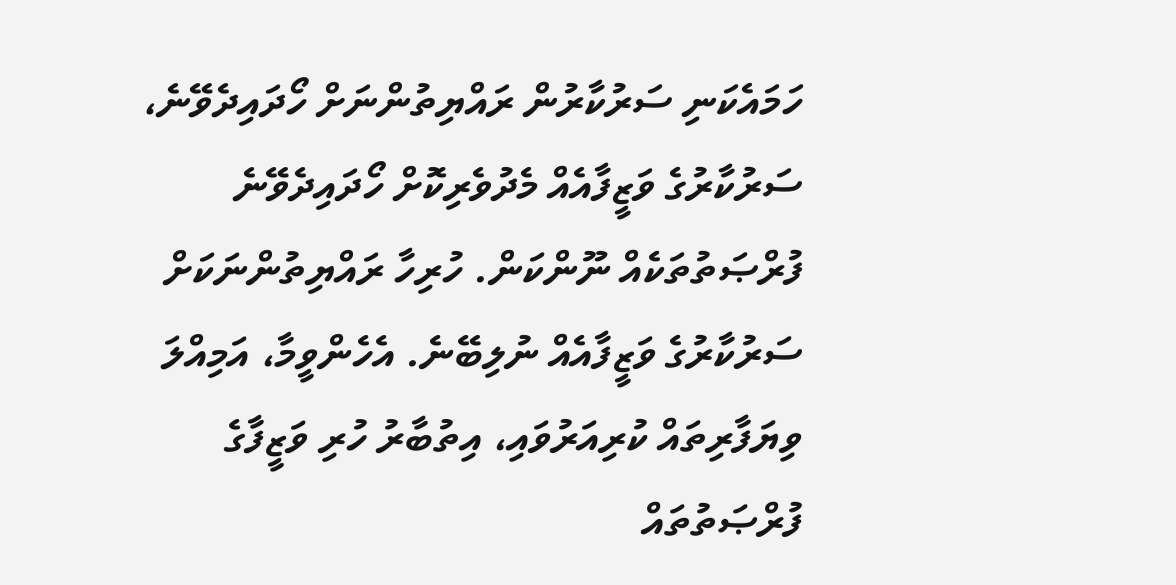ހަމައެކަނި ސަރުކާރުން ރައްޔިތުންނަށް ހޯދައިދެވޭނެ، ސަރުކާރުގެ ވަޒީފާއެއް މެދުވެރިކޮށް ހޯދައިދެވޭނެ ފުރްޞަތުތަކެއް ނޫންކަން. ހުރިހާ ރައްޔިތުންނަކަށް ސަރުކާރުގެ ވަޒީފާއެއް ނުލިބޭނެ. އެހެންވީމާ، އަމިއްލަ ވިޔަފާރިތައް ކުރިއަރުވައި، އިތުބާރު ހުރި ވަޒީފާގެ ފުރްޞަތުތައް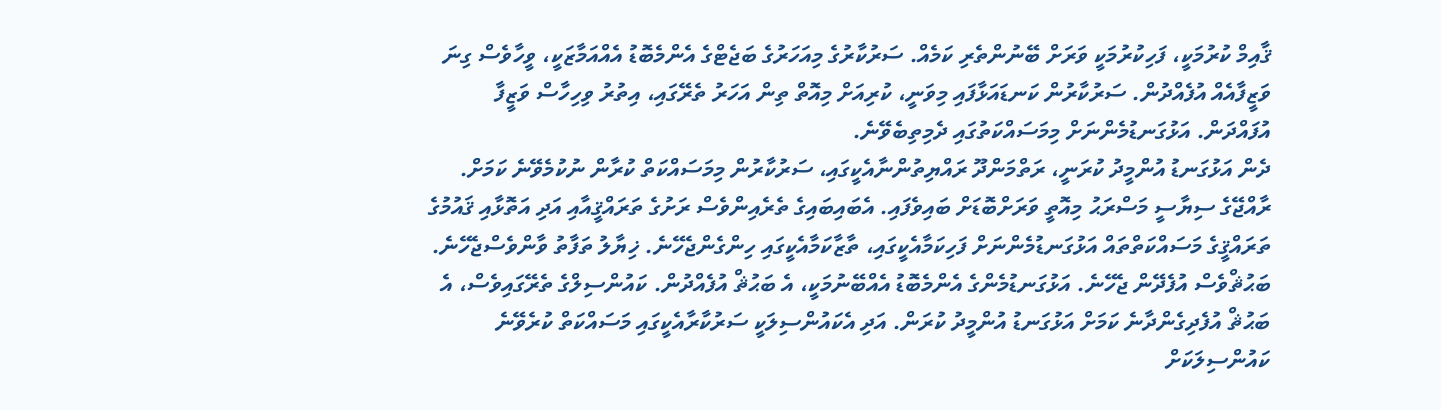ޤާއިމް ކުރުމަކީ، ފަހިކުރުމަކީ ވަރަށް ބޭނުންތެރި ކަމެއް. ސަރުކާރުގެ މިއަހަރުގެ ބަޖެޓްގެ އެންމެބޮޑު އެއްއަމާޒަކީ، ވީހާވެސް ގިނަ ވަޒީފާއެއް އުފެއްދުން. ސަރުކާރުން ކަނޑައަޅާފައި މިވަނީ، ކުރިއަށް މިއޮތް ތިން އަހަރު ތެރޭގައި، އިތުރު ވިހިހާސް ވަޒީފާ އުފައްދަން. އަޅުގަނޑުމެންނަށް މިމަސައްކަތުގައި ދެމިތިބެވޭނެ.
ދެން އަޅުގަނޑު އުންމީދު ކުރަނީ، ރަތްމަންދޫ ރައްޔިތުންނާއެކީގައި، ސަރުކާރުން މިމަސައްކަތް ކުރާން ނުކުމެވޭނެ ކަމަށް. ރާއްޖޭގެ ސިޔާސީ މަސްރަޙު މިއޮތީ ވަރަށްބޮޑަށް ބައިވެފައި. އެބައިބައިގެ ތެރެއިންވެސް ރަށުގެ ތަރައްޤީއާއި އަދި އަތޮޅާއި ޤައުމުގެ ތަރައްޤީގެ މަސައްކަތްތައް އަޅުގަނޑުމެންނަށް ފަހިކަމާއެކީގައި، ތާޒާކަމާއެކީގައި ހިންގެންޖެހޭނެ. ޚިޔާލު ތަފާތު ވާންވެސްޖެހޭނެ. ބަޙުޘްވެސް އުފެދޭން ޖެހޭނެ. އަޅުގަނޑުމެންގެ އެންމެބޮޑު އެއްބޭނުމަކީ، އެ ބަޙުޘް އުފެއްދުން. ކައުންސިލްގެ ތެރޭގައިވެސް، އެ ބަޙުޘް އުފެދިގެންދާނެ ކަމަށް އަޅުގަނޑު އުންމީދު ކުރަން. އަދި އެކައުންސިލަކީ ސަރުކާރާއެކީގައި މަސައްކަތް ކުރެވޭނެ ކައުންސިލަކަށް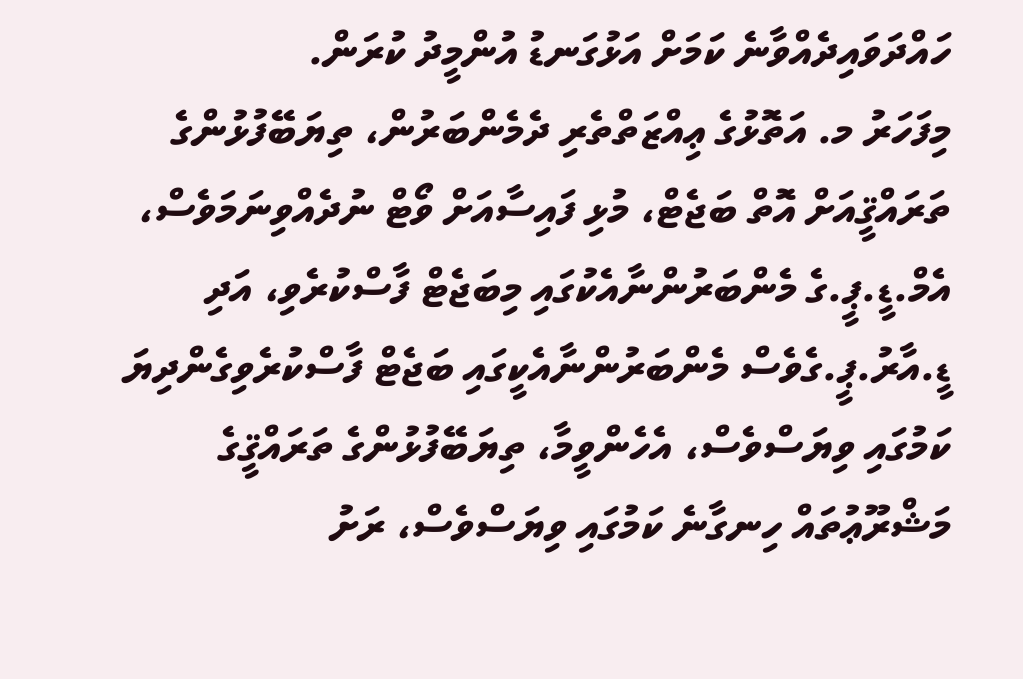ހައްދަވައިދެއްވާނެ ކަމަށް އަޅުގަނޑު އުންމީދު ކުރަން.
މިފަހަރު މ. އަތޮޅުގެ ޢިއްޒަތްތެރި ދެމެންބަރުން، ތިޔަބޭފުޅުންގެ ތަރައްޤީއަށް އޮތް ބަޖެޓް، މުޅި ފައިސާއަށް ވޯޓް ނުދެއްވިނަމަވެސް، އެމް.ޑީ.ޕީ.ގެ މެންބަރުންނާއެކުގައި މިބަޖެޓް ފާސްކުރެވި، އަދި ޑީ.އާރު.ޕީ.ގެވެސް މެންބަރުންނާއެކީގައި ބަޖެޓް ފާސްކުރެވިގެންދިޔަ ކަމުގައި ވިޔަސްވެސް، އެހެންވީމާ، ތިޔަބޭފުޅުންގެ ތަރައްޤީގެ މަޝްރޫޢުތައް ހިނގާނެ ކަމުގައި ވިޔަސްވެސް، ރަށު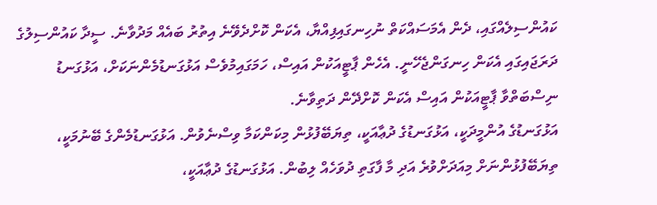ކައުންސިލެއްގައި، ދެން އެމަސައްކަތް ނުހިނގައިފިއްޔާ، އެކަން ކޮށްދެވޭނެ އިތުރު ބައެއް މަދުވާނެ. ސީދާ ކައުންސިލުގެ ދަރަޖައިގައި އެކަން ހިނގަންޖެހޭނީ. އެހެން ޕާޓީއަކުން އައިސް، ހަމަގައިމުވެސް އަޅުގަނޑުމެންނަކަށް، އަޅުގަނޑު ނިސްބަތްވާ ޕާޓީއަކުން އައިސް އެކަން ކޮށްދޭން ދަތިވާނެ.
އަޅުގަނޑުގެ އުންމީދަކީ، އަޅުގަނޑުގެ ދުޢާއަކީ، ތިޔަބޭފުޅުން މިކަންކަމާ ވިސްނެވުން. އަޅުގަނޑުމެންގެ ބޭނުމަކީ، ތިޔަބޭފުޅުންނަށް މިއަދަށްވުރެ އަދި މާ ފާގަތި ދުވަހެއް ލިބުން. އަޅުގަނޑުގެ ދުޢާއަކީ،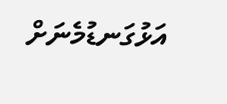އަޅުގަނޑުމެނަށް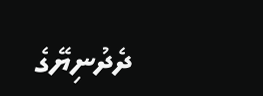ދެދުނިޔޭގެ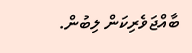ބާއްޖަވެރިކަން ލިބުން.